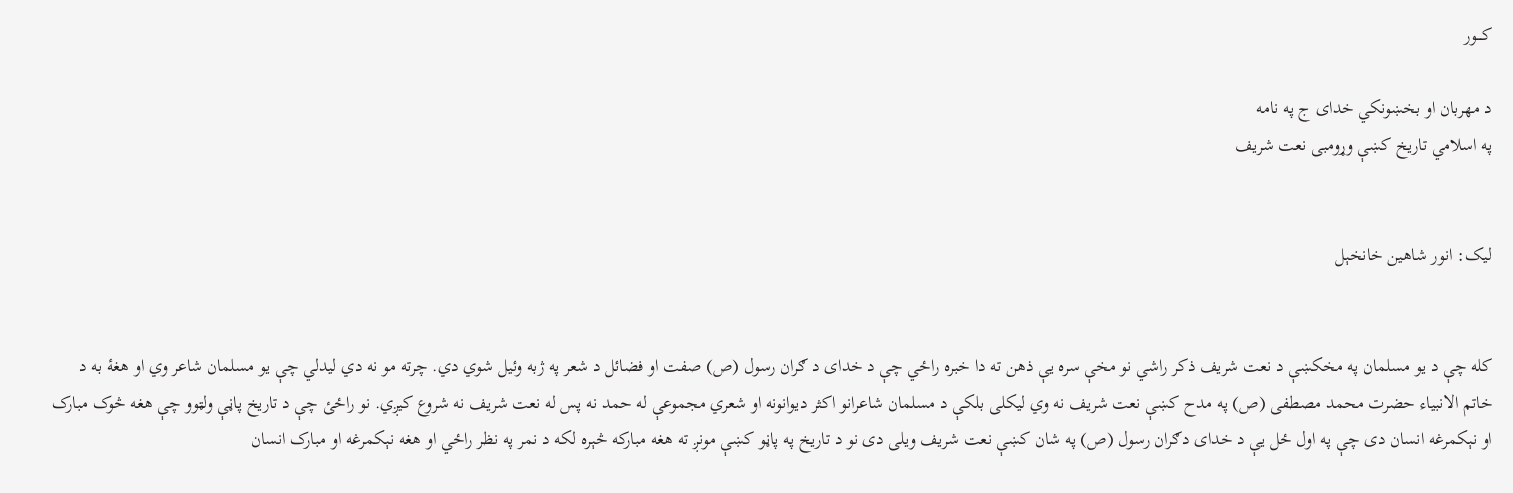کـــور

د مهربان او بخښونكي خدای ج په نامه
په اسلامي تاريخ کښې وړومبی نعت شريف


ليک: انور شاهين خانخېل


كله چې د يو مسلمان په مخکښې د نعت شريف ذكر راشي نو مخې سره يې ذهن ته دا خبره راځي چې د خدای د ګران رسول (ص) صفت او فضائل د شعر په ژبه وئيل شوي دي. چرته مو نه دي ليدلي چې يو مسلمان شاعر وي او هغۀ به د خاتم الانبياء حضرت محمد مصطفى (ص) په مدح کښې نعت شريف نه وي ليکلی بلكې د مسلمان شاعرانو اكثر ديوانونه او شعري مجموعې له حمد نه پس له نعت شريف نه شروع كيږي. نو راځئ چې د تاريخ پاڼې ولټوو چې هغه څوک مبارک او نېكمرغه انسان دی چې په اول ځل يې د خدای دګران رسول (ص) په شان کښې نعت شريف ويلی دی نو د تاريخ په پاڼو کښې مونږ ته هغه مباركه څېره لكه د نمر په نظر راځي او هغه نېکمرغه او مبارک انسان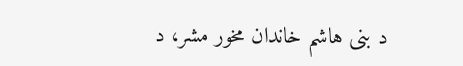د بنى هاشم خاندان مخور مشر، د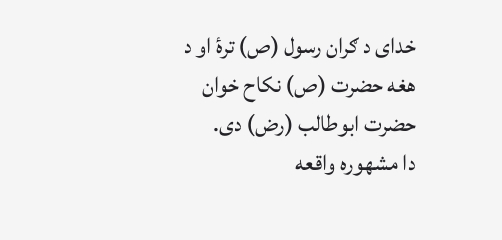خدای د ګران رسول (ص) ترۀ او د هغه حضرت (ص) نكاح خوان حضرت ابوطالب (رض) دی.
دا مشهوره واقعه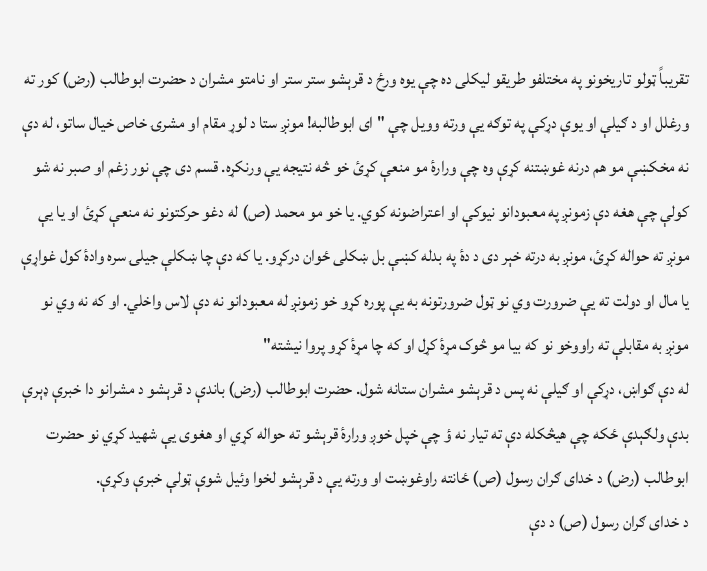تقريباً ټولو تاريخونو په مختلفو طريقو ليکلی ده چې يوه ورځ د قرېشو ستر ستر او نامتو مشران د حضرت ابوطالب (رض) كور ته ورغلل او د ګيلې او يوې دړکې په توګه يې ورته وويل چې "ای ابوطالبه! مونږ ستا د لوړ مقام او مشرۍ خاص خيال ساتو، له دې نه مخکښې مو هم درنه غوښتنه كړې وه چې ورارۀ مو منعې كړئ خو څه نتيجه يې ورنكړه. قسم دی چې نور زغم او صبر نه شو كولې چې هغه دې زمونږ په معبودانو نيوکې او اعتراضونه كوي. يا خو مو محمد (ص) له دغو حركتونو نه منعې كړئ او يا يې مونږ ته حواله كړئ، مونږ به درته خېر دی د دۀ په بدله كښې بل ښکلی ځوان دركړو. يا كه دې چا ښکلې جيلۍ سره وادۀ كول غواړې يا مال او دولت ته يې ضرورت وي نو ټول ضرورتونه به يې پوره كړو خو زمونږ له معبودانو نه دې لاس واخلي. او كه نه وي نو مونږ به مقابلې ته راووخو نو كه بيا مو څوک مړۀ كړل او كه چا مړۀ كړو پروا نيشته"
له دې ګواښ، دړکې او ګيلې نه پس د قرېشو مشران ستانه شول. حضرت ابوطالب (رض) باندې د قرېشو د مشرانو دا خبرې ‌‌‌‌‌‌‌‌‌ډېرې بدې ولګېدې ځکه چې هيڅکله دې ته تيار نه ؤ چې خپل خوږ ورارۀ قرېشو ته حواله كړي او هغوى يې شهيد كړي نو حضرت ابوطالب (رض) د خدای ګران رسول (ص) ځانته راوغوښت او ورته يې د قرېشو لخوا وئيل شوې ټولې خبرې وکړې.
د خدای ګران رسول (ص) د دې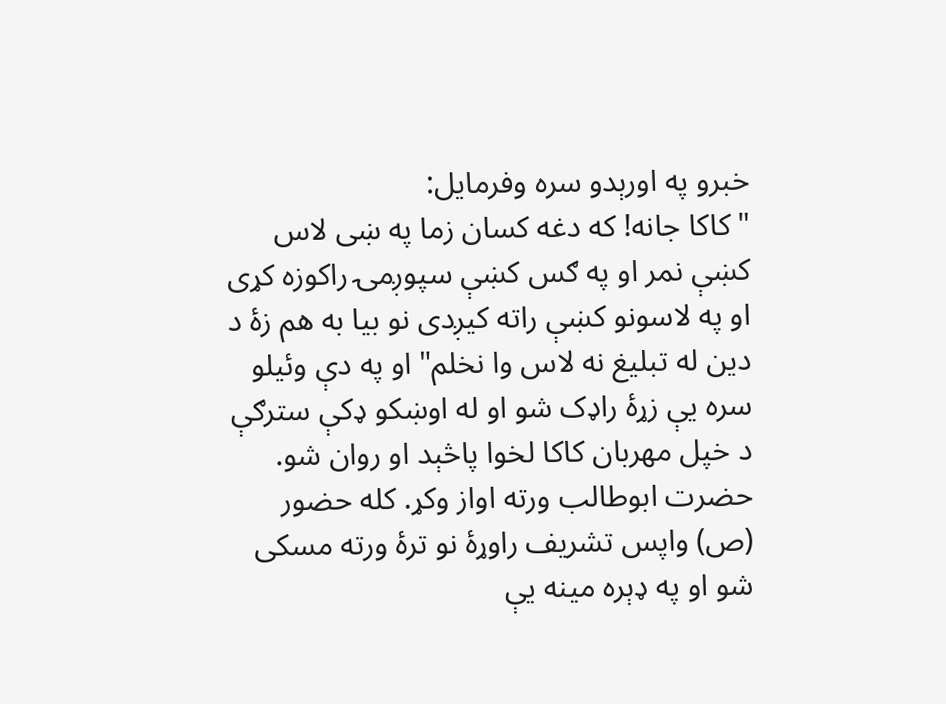خبرو په اورېدو سره وفرمايل:
"كاكا جانه! كه دغه كسان زما په ښی لاس كښې نمر او په ګس كښې سپوږمۍ راكوزه كړی او په لاسونو کښې راته کيږدی نو بيا به هم زۀ د دين له تبليغ نه لاس وا نخلم" او په دې وئيلو سره يې زړۀ را‌‌‌‌‌ډک شو او له اوښكو ډکې سترګې د خپل مهربان كاكا لخوا پاڅېد او روان شو.
حضرت ابوطالب ورته اواز وكړ. كله حضور (ص) واپس تشريف راوړۀ نو ترۀ ورته مسکی شو او په ډېره مينه يې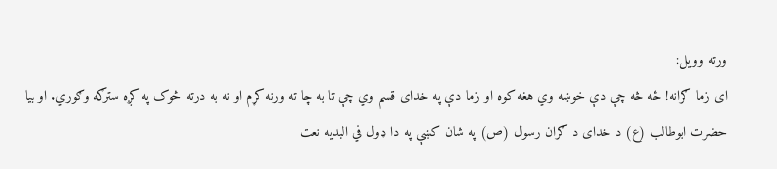ورته وويل:
ای زما ګرانه! ځه څه چې دې خوښه وي هغه كوه او زما دې په خدای قسم وي چې تا به چا ته ورنه كړم او نه به درته څوک په کږه سترګه وګوري. او بيا حضرت ابوطالب (ع) د خدای د ګران رسول (ص) په شان کښې په دا ډول في البديه نعت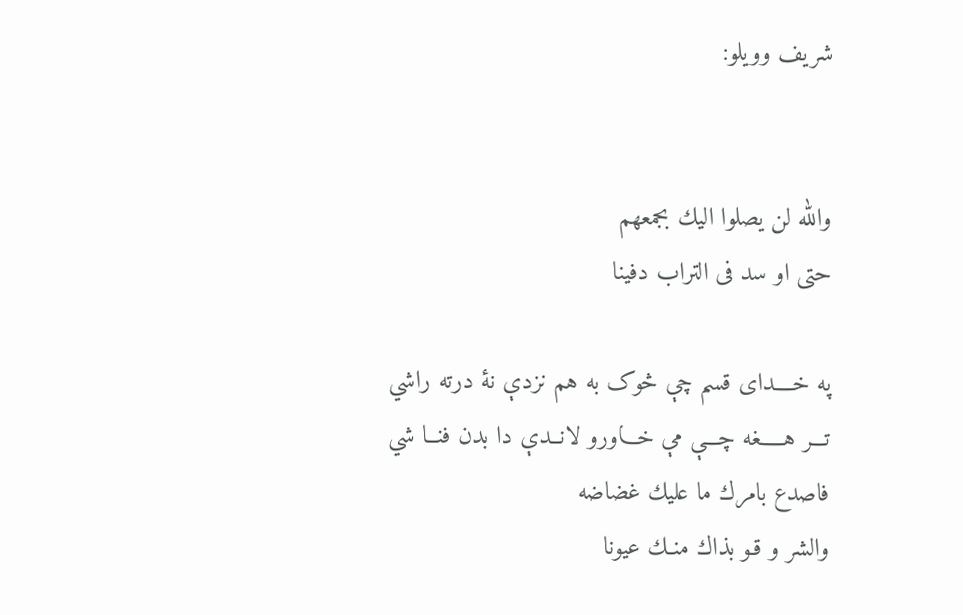شريف وويلو:


والله لن يصلوا اليك بجمعهم
حتى او سد فى التراب دفينا

په خــــدای قسم چې څوک به هم نزدې نۀ درته راشي
تـــر هـــــغه چـــې مې خـــاورو لانــدې دا بدن فنــا شي
فاصدع بامرك ما عليك غضاضه
والشر و قـو بذاك منـك عيونا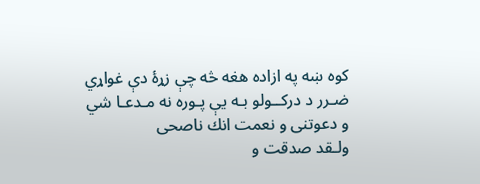كوه ښه په ازاده هغه څه چې زړۀ دې غواړي
ضـرر د دركــولو بـه يې پـوره نه مـدعـا شي
و دعوتنى و نعمت انك ناصحى
ولـقد صدقت و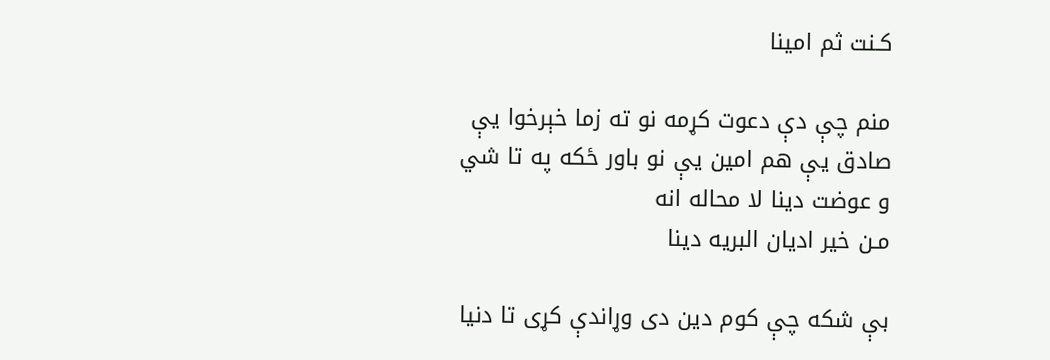كـنت ثم امينا

منم چې دې دعوت كړمه نو ته زما خېرخوا يې
صادق يې هم امين يې نو باور ځكه په تا شي
و عوضت دينا لا محاله انه
مـن خير اديان البريه دينا

بې شکه چې كوم دين دی وړاندې كړی تا دنيا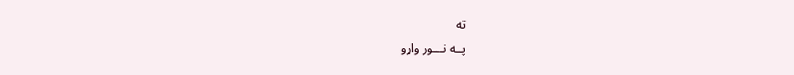ته
پــه نـــور واړو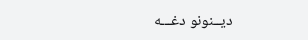ديــنونو دغـــه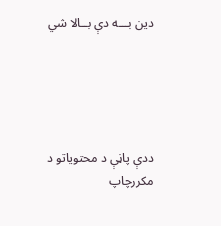دين بـــه دې بــالا شي





ددې پاڼې د محتوياتو د مکررچاپ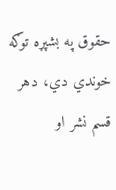حقوق په بشپړه توګه خوندي دي، دهر قسم نشر او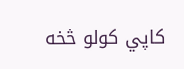کاپي کولو څخه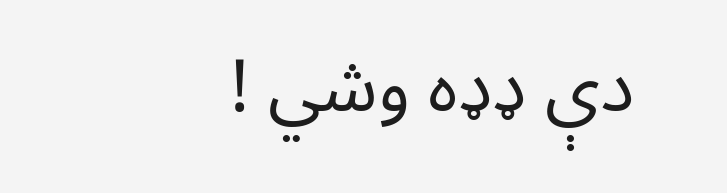دې ډډه وشي !